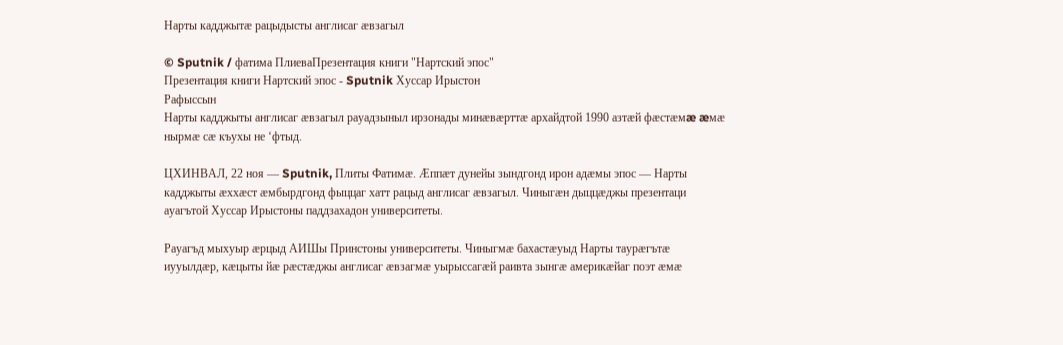Нарты кадджытӕ рацыдысты англисаг æвзагыл

© Sputnik / фатима ПлиеваПрезентация книги "Нартский эпос"
Презентация книги Нартский эпос - Sputnik Хуссар Ирыстон
Рафыссын
Нарты кадджыты англисаг ӕвзагыл рауадзыныл ирзонады минæвæрттæ архайдтой 1990 азтæй фæстæмæ æмæ нырмӕ сæ къухы не ‘фтыд.

ЦХИНВАЛ, 22 ноя — Sputnik, Плиты Фатимӕ. Ӕппӕт дунейы зындгонд ирон адӕмы эпос — Нарты кадджыты æххæст æмбырдгонд фыццаг хатт рацыд англисаг ӕвзагыл. Чиныгӕн дыццӕджы презентаци ауагътой Хуссар Ирыстоны паддзахадон университеты.

Рауагъд мыхуыр æрцыд АИШы Принстоны университеты. Чиныгмӕ бахастӕуыд Нарты таурӕгътӕ иууылдӕр, кæцыты йӕ рӕстӕджы англисаг æвзагмæ уырыссагæй раивта зынгӕ америкӕйаг поэт æмæ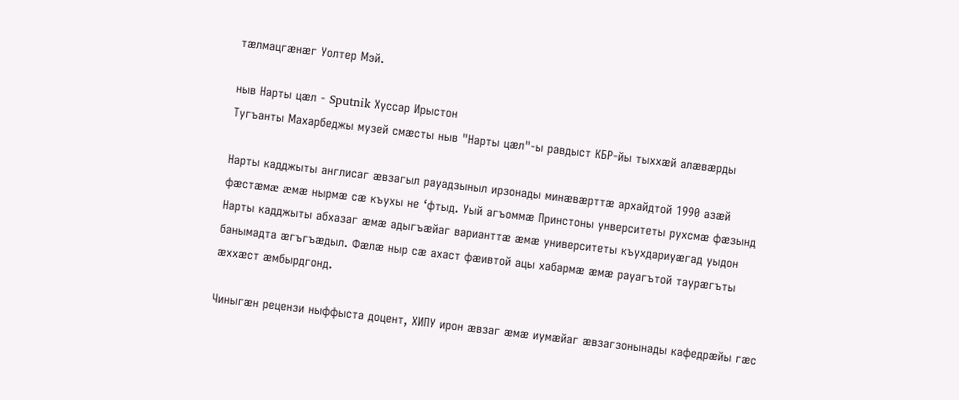тæлмацгæнæг Уолтер Мэй.

ныв Нарты цӕл - Sputnik Хуссар Ирыстон
Тугъанты Махарбеджы музей смӕсты ныв "Нарты цӕл"-ы равдыст КБР-йы тыххӕй алӕвӕрды

Нарты кадджыты англисаг ӕвзагыл рауадзыныл ирзонады минæвæрттæ архайдтой 1990 азæй фæстæмæ æмæ нырмӕ сæ къухы не ‘фтыд. Уый агъоммæ Принстоны унверситеты рухсмæ фæзынд Нарты кадджыты абхазаг ӕмӕ адыгъӕйаг варианттӕ ӕмӕ университеты къухдариуӕгад уыдон банымадта ӕгъгъӕдыл. Фӕлӕ ныр сӕ ахаст фӕивтой ацы хабармӕ ӕмӕ рауагътой таурӕгъты ӕххӕст ӕмбырдгонд.

Чиныгæн рецензи ныффыста доцент, ХИПУ ирон æвзаг æмæ иумæйаг æвзагзонынады кафедрӕйы гӕс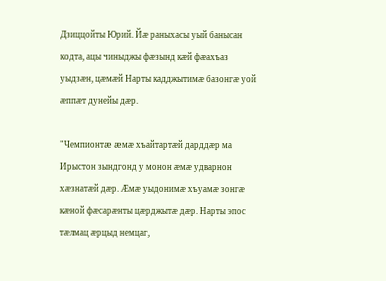Дзиццойты Юрий. Йӕ раныхасы уый банысан кодта, ацы чиныджы фӕзынд кӕй фӕахъаз уыдзӕн, цӕмӕй Нарты кадджытимӕ базонгӕ уой ӕппӕт дунейы дӕр.

"Чемпионтæ æмæ хъайтартæй дарддæр ма Ирыстон зындгонд у монон æмæ удварнон хæзнатæй дæр. Ӕмӕ уыдонимæ хъуамæ зонгæ кæной фæсарæнты цӕрджытӕ дæр. Нарты эпос тæлмац æрцыд немцаг,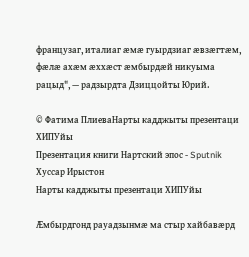французаг, италиаг æмæ гуырдзиаг æвзæгтæм, фæлæ ахæм æххæст æмбырдæй никуыма рацыд", — радзырдта Дзиццойты Юрий.

© Фатима ПлиеваНарты кадджыты презентаци ХИПУйы
Презентация книги Нартский эпос - Sputnik Хуссар Ирыстон
Нарты кадджыты презентаци ХИПУйы

Ӕмбырдгонд рауадзынмӕ ма стыр хайбавӕрд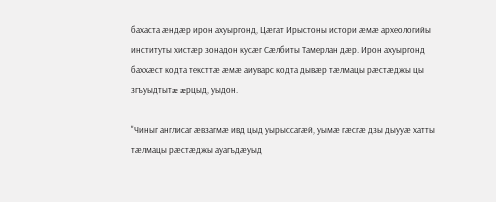бахаста æндæр ирон ахуыргонд, Цӕгат Ирыстоны истори ӕмӕ археологийы институты хистӕр зонадон кусӕг Сæлбиты Тамерлан дæр. Ирон ахуыргонд баххæст кодта тексттӕ ӕмӕ аиуварс кодта дывæр тæлмацы рæстæджы цы згъуыдтытæ æрцыд, уыдон.

"Чиныг англисаг æвзагмæ ивд цыд уырыссагæй, уымæ гæсгæ дзы дыууæ хатты тæлмацы рæстæджы ауагъдæуыд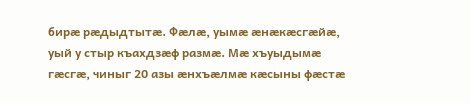бирӕ рæдыдтытæ. Фӕлӕ, уымӕ ӕнӕкӕсгӕйӕ, уый у стыр къахдзӕф размӕ. Мæ хъуыдымæ гæсгæ, чиныг 20 азы ӕнхъӕлмӕ кӕсыны фӕстӕ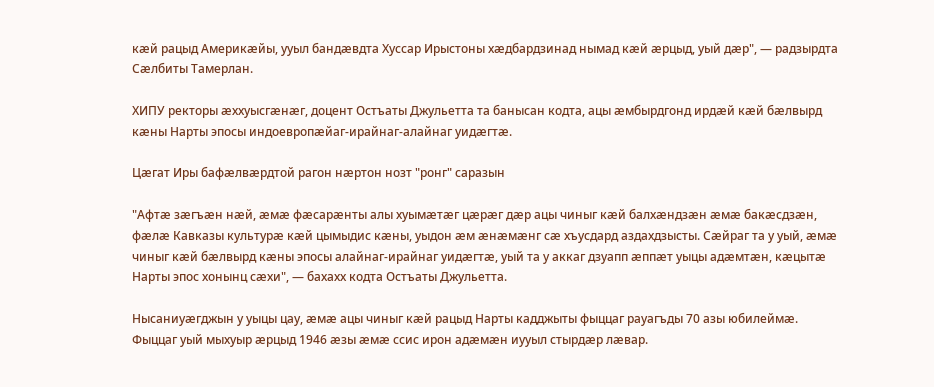кӕй рацыд Америкӕйы, ууыл бандæвдта Хуссар Ирыстоны хæдбардзинад нымад кæй ӕрцыд, уый дæр", — радзырдта Сæлбиты Тамерлан.

ХИПУ ректоры æххуысгæнæг, доцент Остъаты Джульетта та банысан кодта, ацы ӕмбырдгонд ирдӕй кæй бæлвырд кæны Нарты эпосы индоевропæйаг-ирайнаг-алайнаг уидӕгтӕ.

Цӕгат Иры бафӕлвӕрдтой рагон нӕртон нозт "ронг" саразын

"Афтæ зæгъæн нæй, æмæ фӕсарӕнты алы хуымӕтӕг цӕрӕг дӕр ацы чиныг кӕй балхӕндзӕн ӕмӕ бакӕсдзӕн, фæлæ Кавказы культурæ кӕй цымыдис кӕны, уыдон æм ӕнӕмӕнг сæ хъусдард аздахдзысты. Сæйраг та у уый, ӕмӕ чиныг кӕй бæлвырд кæны эпосы алайнаг-ирайнаг уидӕгтӕ, уый та у аккаг дзуапп ӕппӕт уыцы адӕмтӕн, кӕцытӕ Нарты эпос хонынц сӕхи", — бахахх кодта Остъаты Джульетта.

Нысаниуæгджын у уыцы цау, ӕмӕ ацы чиныг кӕй рацыд Нарты кадджыты фыццаг рауагъды 70 азы юбилеймæ. Фыццаг уый мыхуыр æрцыд 1946 æзы æмæ ссис ирон адæмæн иууыл стырдӕр лæвар.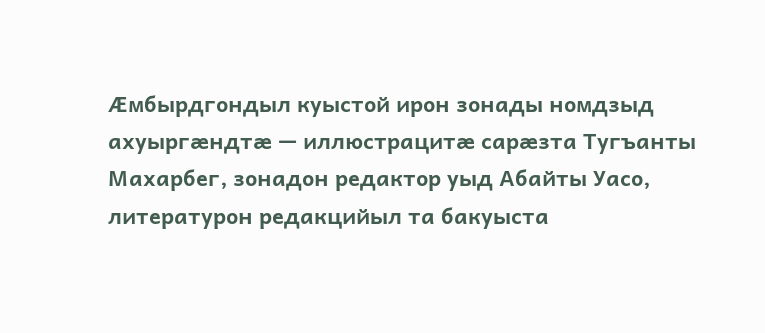Ӕмбырдгондыл куыстой ирон зонады номдзыд ахуыргæндтæ — иллюстрацитæ сарӕзта Тугъанты Махарбег, зонадон редактор уыд Абайты Уасо, литературон редакцийыл та бакуыста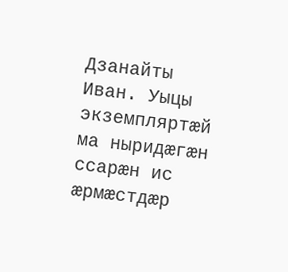Дзанайты Иван. Уыцы экземпляртæй ма ныридæгæн ссарæн ис ӕрмӕстдӕр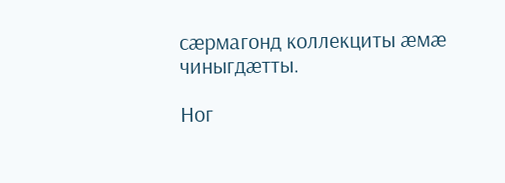сæрмагонд коллекциты æмæ чиныгдæтты.

Ног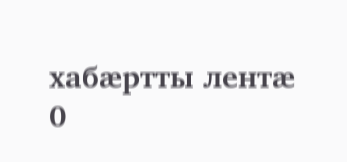хабӕртты лентӕ
0